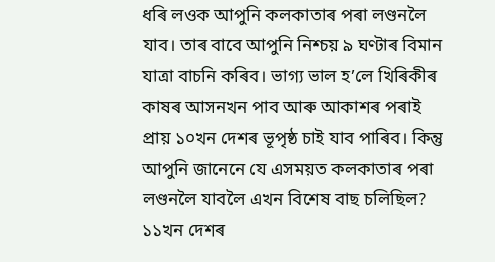ধৰি লওক আপুনি কলকাতাৰ পৰা লণ্ডনলৈ যাব। তাৰ বাবে আপুনি নিশ্চয় ৯ ঘণ্টাৰ বিমান যাত্ৰা বাচনি কৰিব। ভাগ্য ভাল হ’লে খিৰিকীৰ কাষৰ আসনখন পাব আৰু আকাশৰ পৰাই প্ৰায় ১০খন দেশৰ ভূপৃষ্ঠ চাই যাব পাৰিব। কিন্তু আপুনি জানেনে যে এসময়ত কলকাতাৰ পৰা লণ্ডনলৈ যাবলৈ এখন বিশেষ বাছ চলিছিল? ১১খন দেশৰ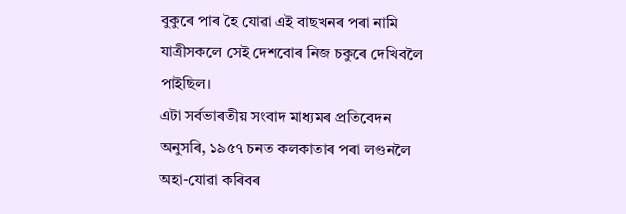বুকুৰে পাৰ হৈ যোৱা এই বাছখনৰ পৰা নামি যাত্ৰীসকলে সেই দেশবোৰ নিজ চকুৰে দেখিবলৈ পাইছিল।
এটা সৰ্বভাৰতীয় সংবাদ মাধ্যমৰ প্ৰতিবেদন অনুসৰি, ১৯৫৭ চনত কলকাতাৰ পৰা লণ্ডনলৈ অহা-যোৱা কৰিবৰ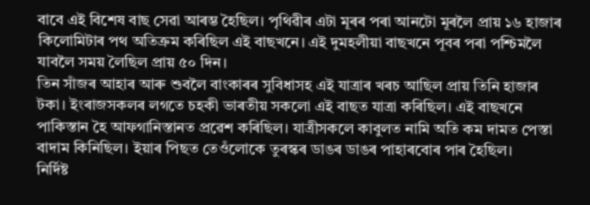বাবে এই বিশেষ বাছ সেৱা আৰম্ভ হৈছিল। পৃথিৱীৰ এটা মূৰৰ পৰা আনটো মূৰলৈ প্ৰায় ১৬ হাজাৰ কিলোমিটাৰ পথ অতিক্ৰম কৰিছিল এই বাছখনে। এই দুমহলীয়া বাছখনে পূবৰ পৰা পশ্চিমলৈ যাবলৈ সময় লৈছিল প্ৰায় ৫০ দিন।
তিন সাঁজৰ আহাৰ আৰু শুবলৈ বাংকাৰৰ সুবিধাসহ এই যাত্ৰাৰ খৰচ আছিল প্ৰায় তিনি হাজাৰ টকা। ইংৰাজসকলৰ লগতে চহকী ভাৰতীয় সকলো এই বাছত যাত্ৰা কৰিছিল। এই বাছখনে পাকিস্তান হৈ আফগানিস্তানত প্ৰৱেশ কৰিছিল। যাত্ৰীসকলে কাবুলত নামি অতি কম দামত পেস্তা বাদাম কিনিছিল। ইয়াৰ পিছত তেওঁলোকে তুৰস্কৰ ডাঙৰ ডাঙৰ পাহাৰবোৰ পাৰ হৈছিল।
নিৰ্দিষ্ট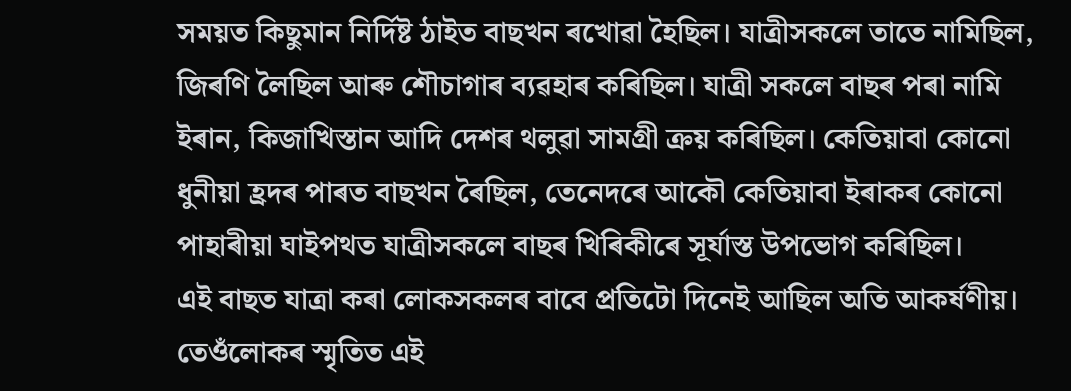সময়ত কিছুমান নিৰ্দিষ্ট ঠাইত বাছখন ৰখোৱা হৈছিল। যাত্ৰীসকলে তাতে নামিছিল, জিৰণি লৈছিল আৰু শৌচাগাৰ ব্যৱহাৰ কৰিছিল। যাত্ৰী সকলে বাছৰ পৰা নামি ইৰান, কিজাখিস্তান আদি দেশৰ থলুৱা সামগ্ৰী ক্ৰয় কৰিছিল। কেতিয়াবা কোনো ধুনীয়া হ্ৰদৰ পাৰত বাছখন ৰৈছিল, তেনেদৰে আকৌ কেতিয়াবা ইৰাকৰ কোনো পাহাৰীয়া ঘাইপথত যাত্ৰীসকলে বাছৰ খিৰিকীৰে সূৰ্যাস্ত উপভোগ কৰিছিল।
এই বাছত যাত্ৰা কৰা লোকসকলৰ বাবে প্ৰতিটো দিনেই আছিল অতি আকৰ্ষণীয়। তেওঁলোকৰ স্মৃতিত এই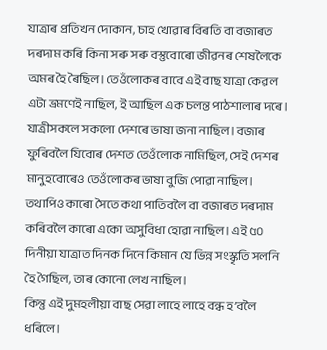যাত্ৰাৰ প্ৰতিখন দোকান, চাহ খোৱাৰ বিৰতি বা বজাৰত দৰদাম কৰি কিনা সৰু সৰু বস্তুবোৰো জীৱনৰ শেষলৈকে অমৰ হৈ ৰৈছিল। তেওঁলোকৰ বাবে এই বাছ যাত্ৰা কেৱল এটা ভ্ৰমণেই নাছিল, ই আছিল এক চলন্ত পাঠশালাৰ দৰে।
যাত্ৰীসকলে সকলো দেশৰে ভাষা জনা নাছিল। বজাৰ ফুৰিবলৈ যিবোৰ দেশত তেওঁলোক নামিছিল, সেই দেশৰ মানুহবোৰেও তেওঁলোকৰ ভাষা বুজি পোৱা নাছিল। তথাপিও কাৰো সৈতে কথা পাতিবলৈ বা বজাৰত দৰদাম কৰিবলৈ কাৰো একো অসুবিধা হোৱা নাছিল। এই ৫০ দিনীয়া যাত্ৰাত দিনক দিনে কিমান যে ভিন্ন সংস্কৃতি সলনি হৈ গৈছিল, তাৰ কোনো লেখ নাছিল।
কিন্তু এই দুমহলীয়া বাছ সেৱা লাহে লাহে বন্ধ হ’বলৈ ধৰিলে।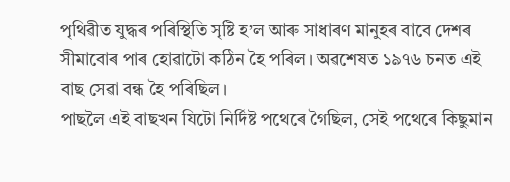পৃথিৱীত যুদ্ধৰ পৰিস্থিতি সৃষ্টি হ’ল আৰু সাধাৰণ মানুহৰ বাবে দেশৰ সীমাবোৰ পাৰ হোৱাটো কঠিন হৈ পৰিল। অৱশেষত ১৯৭৬ চনত এই বাছ সেৱা বন্ধ হৈ পৰিছিল।
পাছলৈ এই বাছখন যিটো নিৰ্দিষ্ট পথেৰে গৈছিল, সেই পথেৰে কিছুমান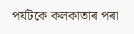পৰ্যটকে কলকাতাৰ পৰা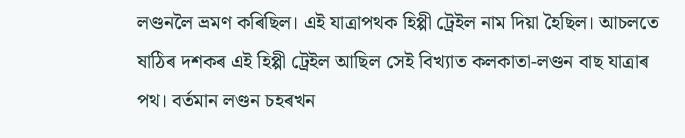লণ্ডনলৈ ভ্ৰমণ কৰিছিল। এই যাত্ৰাপথক হিপ্পী ট্ৰেইল নাম দিয়া হৈছিল। আচলতে ষাঠিৰ দশকৰ এই হিপ্পী ট্ৰেইল আছিল সেই বিখ্যাত কলকাতা-লণ্ডন বাছ যাত্ৰাৰ পথ। বৰ্তমান লণ্ডন চহৰখন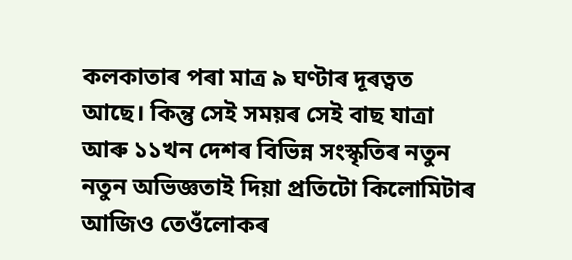কলকাতাৰ পৰা মাত্ৰ ৯ ঘণ্টাৰ দূৰত্বত আছে। কিন্তু সেই সময়ৰ সেই বাছ যাত্ৰা আৰু ১১খন দেশৰ বিভিন্ন সংস্কৃতিৰ নতুন নতুন অভিজ্ঞতাই দিয়া প্ৰতিটো কিলোমিটাৰ আজিও তেওঁলোকৰ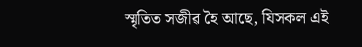স্মৃতিত সজীৱ হৈ আছে, যিসকল এই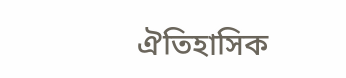ঐতিহাসিক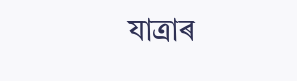যাত্ৰাৰ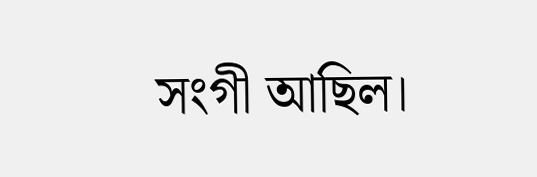সংগী আছিল।